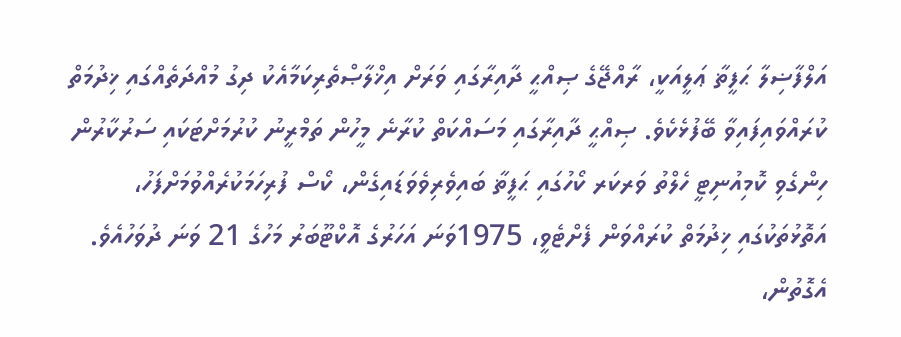އަލްފާޟިލާ ޙަފީޡާ ޢަލީއަކީ، ރާއްޖޭގެ ޞިއްޙީ ދާއިރާގައި ވަރަށް އިޚްލާޞްތެރިކަމާއެކު ދިގު މުއްދަތެއްގައި ޚިދުމަތް ކުރައްވައިފައިވާ ބޭފުޅެކެވެ. ޞިއްޙީ ދާއިރާގައި މަސައްކަތް ކުރާނެ މީހުން ތަމްރީނު ކުރުމަށްޓަކައި ސަރުކާރުން ހިންގެވި ކޮމިއުނިޓީ ހެލްތު ވަރކަރ ކޯހުގައި ޙަފީޡާ ބައިވެރިވެވަޑައިގެން، ކޯސް ފުރިހަމަކުރެއްވުމަށްފަހު، އަތޮޅުތަކުގައި ޚިދުމަތް ކުރައްވަން ފެށްޓެވީ، 1975ވަނަ އަހަރުގެ އޮކްޓޫބަރު މަހުގެ 21 ވަނަ ދުވަހުއެވެ. އެގޮތުން،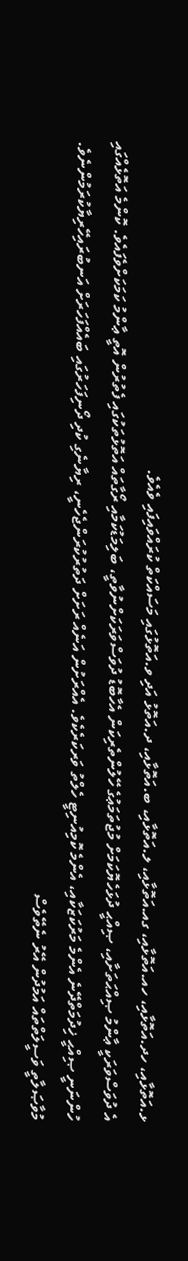ޅ.އަތޮޅާއި، ހދ.އަތޮޅާއި، ހއ.އަތޮޅާއި، ގއ.އަތޮޅާއި، ލ.އަތޮޅާއި، ބ.އަތޮޅާއި، ދ.އަތޮޅު އަދި ވ.އަތޮޅުގައި މަސައްކަތް ކުރައްވައިފައި ވެއެވެ.
އެ ދުވަސްވަރަކީ ޢާންމު ޞިއްޙަތަށާއި، ޞިއްޙީ ދުޅަހެޔޮކަމަށް މުޖުތަމަޢުގެ ހޭލުންތެރިކަން އެހާބޮޑު ދުވަސްވަރަކަށްނުވާތީ، ބަލިމަޑުކަމާއި ރޯގާތައް އަތޮޅުތަކުގައި ފެތުރުން އޮތީ ޢާންމު ކަމަކަށްވެފައެވެ. ކޮންމެ އަތޮޅެއްގައި ހުންނަނީ ޞިއްޙީ ޚިދުމަތްދޭނެ އެންމެ މަރުކަޒަކާއި، އެންމެ ކޮމިއުނިޓީ ހެލްތު ވަރކަރެކެވެ. އެއްރަށުން އަނެއް ރަށަށް ދަތުރުކުރަންޖެހެނީ، ރިޔާނެގި ކުދި ދޯނިފަހަރުގައި ބައެއްފަހަރަށް އަނބުރައިހޭރިޔާކުރަމުންނެވެ. މުވާޞަލާތީ ވަސީލަތްތައް އަމުދުން އޭރު ނެތޭވެސް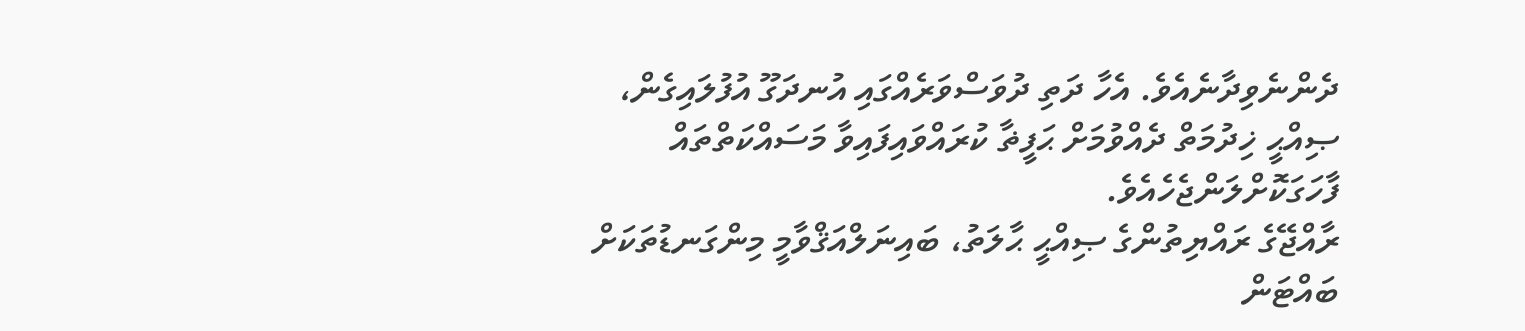ދެންނެވިދާނެއެވެ. އެހާ ދަތި ދުވަސްވަރެއްގައި އުނދަގޫ އުފުލައިގެން، ޞިއްޙީ ޚިދުމަތް ދެއްވުމަށް ޙަފީޡާ ކުރައްވައިފައިވާ މަސައްކަތްތައް ފާހަގަކޮށްލަންޖެހެއެވެ.
ރާއްޖޭގެ ރައްޔިތުންގެ ޞިއްޙީ ޙާލަތު، ބައިނަލްއަޤްވާމީ މިންގަނޑުތަކަށް ބައްޓަން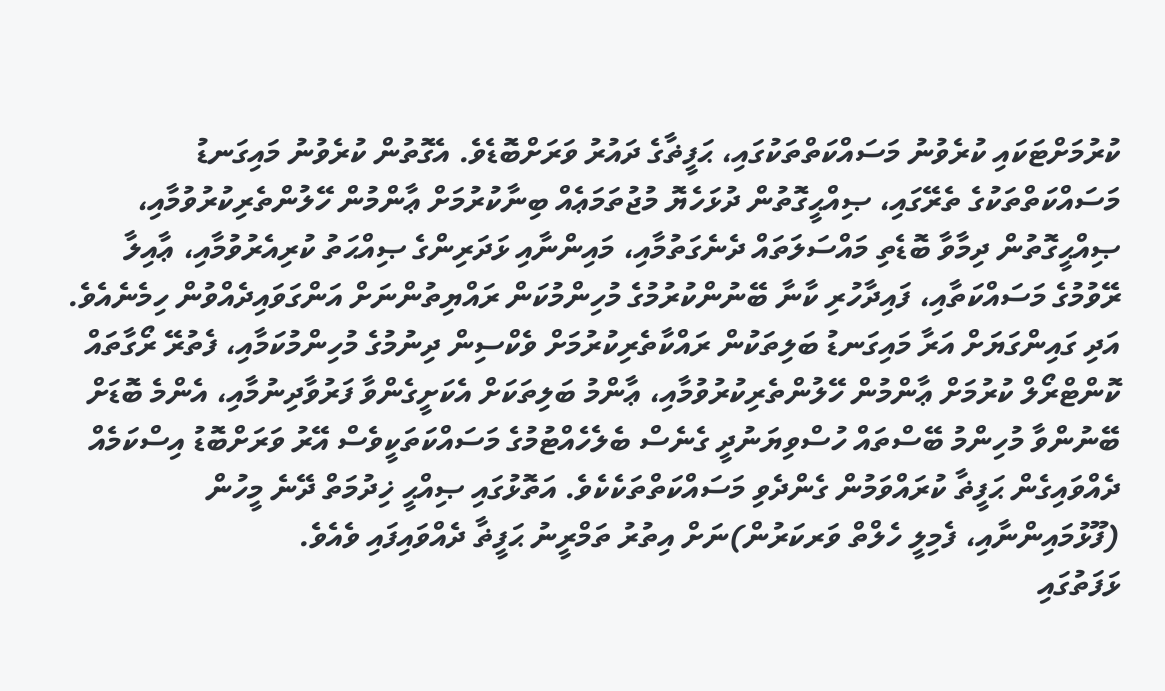ކުރުމަށްޓަކައި ކުރެވުނު މަސައްކަތްތަކުގައި، ޙަފީޡާގެ ދައުރު ވަރަށްބޮޑެވެ. އެގޮތުން ކުރެވުނު މައިގަނޑު މަސައްކަތްތަކުގެ ތެރޭގައި، ޞިއްޙީގޮތުން ދުޅަހެޔޮ މުޖުތަމަޢެއް ބިނާކުރުމަށް ޢާންމުން ހޭލުންތެރިކުރުވުމާއި، ޞިއްޙީގޮތުން ދިމާވާ ބޮޑެތި މައްސަލަތައް ދެނެގަތުމާއި، މައިންނާއި ޅަދަރިންގެ ޞިއްޙަތު ކުރިއެރުވުމާއި، ޢާއިލާ ރޭވުމުގެ މަސައްކަތާއި، ފައިދާހުރި ކާނާ ބޭނުންކުރުމުގެ މުހިންމުކަން ރައްޔިތުންނަށް އަންގަވައިދެއްވުން ހިމެނެއެވެ. އަދި ގައިންގަޔަށް އަރާ މައިގަނޑު ބަލިތަކުން ރައްކާތެރިކުރުމަށް ވެކްސިން ދިނުމުގެ މުހިންމުކަމާއި، ފެތުރޭ ރޯގާތައް ކޮންޓްރޯލް ކުރުމަށް ޢާންމުން ހޭލުންތެރިކުރުވުމާއި، ޢާންމު ބަލިތަކަށް އެކަށީގެންވާ ފަރުވާދިނުމާއި، އެންމެ ބޮޑަށް ބޭނުންވާ މުހިންމު ބޭސްތައް ހުސްވިޔަނުދީ ގެނެސް ބެލެހެއްޓުމުގެ މަސައްކަތަކީވެސް އޭރު ވަރަށްބޮޑު އިސްކަމެއް ދެއްވައިގެން ޙަފީޡާ ކުރައްވަމުން ގެންދެވި މަސައްކަތްތަކެކެވެ. އަތޮޅުގައި ޞިއްޙީ ޚިދުމަތް ދޭނެ މީހުން (ފޫޅުމައިންނާއި، ފެމިލީ ހެލްތް ވަރކަރުން)ނަށް އިތުރު ތަމްރީނު ޙަފީޡާ ދެއްވައިފައި ވެއެވެ.
ޅަފަތުގައި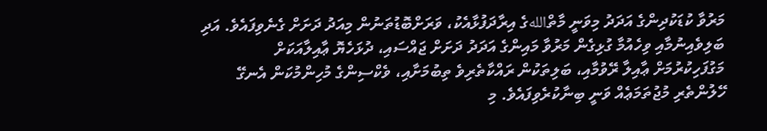މަރުވާ ކުޑަކުދިންގެ އަދަދު މިވަނީ މާތްاللهގެ އިރާދަފުޅާއެކު، ވަރަށްބޮޑުތަނުން މިއަދު ދަށަށް ގެނެވިފައެވެ. އަދި ބަލިވެއިނުމާއި ވިހެއުމާ ގުޅިގެން މަރުވާ މައިންގެ އަދަދު ދަށަށް ޖައްސައި، ދުޅަހެޔޮ ޢާއިލާއަކަށް މަގުފަހިކުރުމަށް ޢާއިލާ ރޭވުމާއި، ބަލިތަކުން ރައްކާތެރިވެ ތިބުމަށާއި، ވެކްސިންގެ މުހިންމުކަން އެނގޭ ހޭލުންތެރި މުޖުތަމަޢެއް ވަނީ ބިނާކުރެވިފައެވެ. މި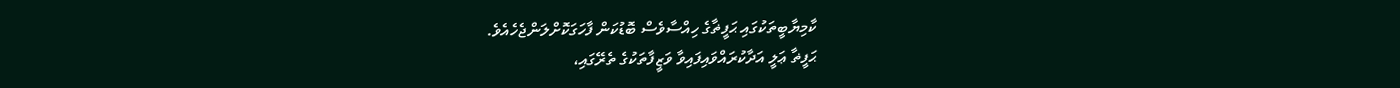ކާމިޔާބީތަކުގައި ޙަފީޡާގެ ހިއްސާވެސް ބޮޑުކަން ފާހަގަކޮށްލަންޖެހެއެވެ.
ޙަފީޡާ ޢަލީ އަދާކުރައްވައިފައިވާ ވަޒީފާތަކުގެ ތެރޭގައި،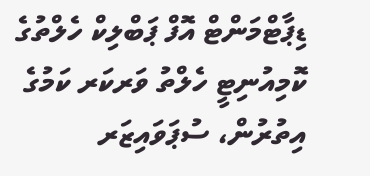ޑިޕާޓްމަންޓް އޮފް ޕަބްލިކް ހެލްތުގެ ކޮމިއުނިޓީ ހެލްތު ވަރކަރ ކަމުގެ އިތުރުން، ސުޕަވައިޒަރ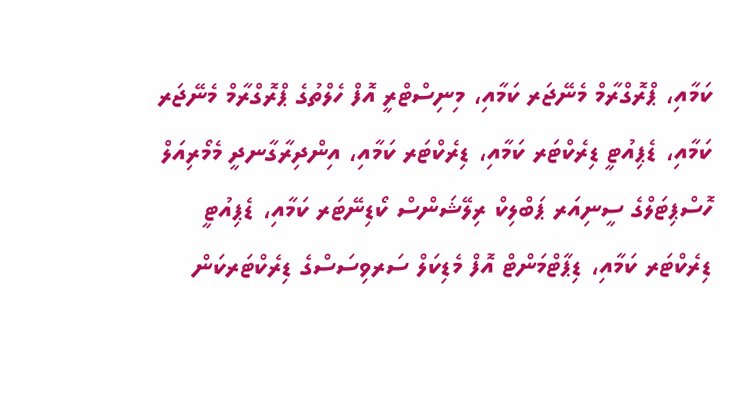ކަމާއި، ޕްރޮގްރާމް މެނޭޖަރ ކަމާއި، މިނިސްޓްރީ އޮފް ހެލްތުގެ ޕްރޮގްރާމް މެނޭޖަރ ކަމާއި، ޑެޕިއުޓީ ޑިރެކްޓަރ ކަމާއި، ޑިރެކްޓަރ ކަމާއި، އިންދިރާގާނދީ މެމޯރިއަލް ހޮސްޕިޓަލްގެ ސީނިއަރ ޕަބްލިކް ރިލޭޝަންސް ކޯޑިނޭޓަރ ކަމާއި، ޑެޕިއުޓީ ޑިރެކްޓަރ ކަމާއި، ޑިޕާޓްމަންޓް އޮފް މެޑިކަލް ސަރވިސަސްގެ ޑިރެކްޓަރކަން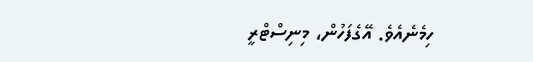ހިމެނެއެވެ. އޭގެފަހުން، މިނިސްޓްރީ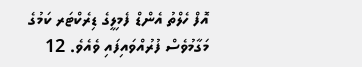އޮފް ހެލްތު އެންޑް ފެމިލީގެ ޑިރެކްޓަރ ކަމުގެ މަގާމުވެސް ފުރުއްވައިފައި ވެއެވެ. 12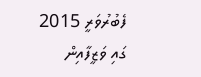ފެބުރުވަރީ 2015 ގައި ވަޒީފާއިން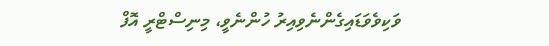ވަކިވެވަޑައިގެންނެވިއިރު ހުންނެވީ، މިނިސްޓްރީ އޮފް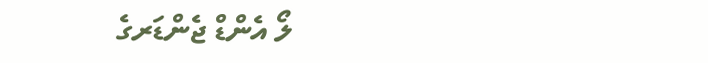ލޯ އެންޑް ޖެންޑަރގެ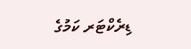ޑިރެކްޓަރ ކަމުގެ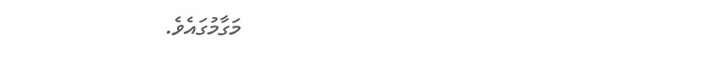މަގާމުގައެވެ.